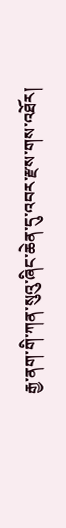རྒྱ་ནག་གི་ཀན་སུའུ་ཞིང་ཆེན་དུ་འབར་རྫས་གས་འཐོར།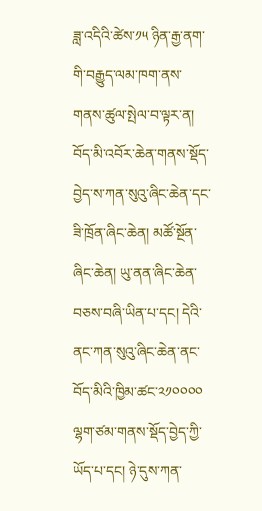ཟླ་འདིའི་ཚེས་༡༥ ཉིན་རྒྱ་ནག་གི་བརྒྱུད་ལམ་ཁག་ནས་གནས་ཚུལ་སྤེལ་བ་ལྟར་ན། བོད་མི་འབོར་ཆེན་གནས་སྡོད་བྱེད་ས་ཀན་སུའུ་ཞིང་ཆེན་དང་ཟི་ཁྲོན་ཞིང་ཆེན། མཚོ་སྔོན་ཞིང་ཆེན། ཡུ་ནན་ཞིང་ཆེན་བཅས་བཞི་ཡིན་པ་དང། དེའི་ནང་ཀན་སུའུ་ཞིང་ཆེན་ནང་བོད་མིའི་ཁྱིམ་ཚང་༢༡༠༠༠༠ ལྷག་ཙམ་གནས་སྡོད་བྱེད་ཀྱི་ཡོད་པ་དང། ཉེ་དུས་ཀན་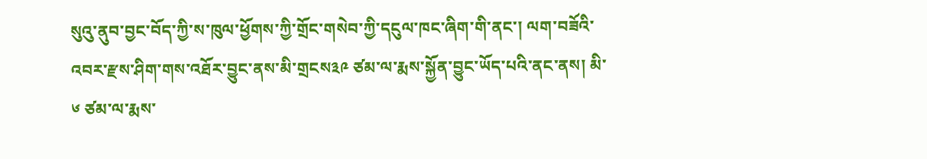སུའུ་ནུབ་བྱང་བོད་ཀྱི་ས་ཁུལ་ཕྱོགས་ཀྱི་གྲོང་གསེབ་ཀྱི་དངུལ་ཁང་ཞིག་གི་ནང་། ལག་བཟོའི་འབར་རྫས་ཤིག་གས་འཐོར་བྱུང་ནས་མི་གྲངས༣༩ ཙམ་ལ་རྨས་སྐྱོན་བྱུང་ཡོད་པའི་ནང་ནས། མི་༦ ཙམ་ལ་རྨས་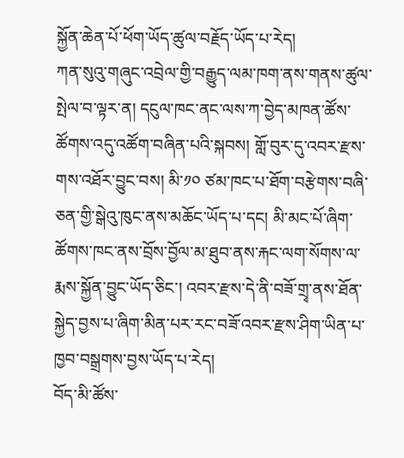སྐྱོན་ཆེན་པོ་ཕོག་ཡོད་ཚུལ་བརྗོད་ཡོད་པ་རེད།
ཀན་སུའུ་གཞུང་འབྲེལ་གྱི་བརྒྱུད་ལམ་ཁག་ནས་གནས་ཚུལ་སྤེལ་བ་ལྟར་ན། དངུལ་ཁང་ནང་ལས་ཀ་བྱེད་མཁན་ཚོས་ཚོགས་འདུ་འཚོག་བཞིན་པའི་སྐབས། གློ་བུར་དུ་འབར་རྫས་གས་འཐོར་བྱུང་བས། མི་༡༠ ཙམ་ཁང་པ་ཐོག་བརྩེགས་བཞི་ཅན་གྱི་སྒེའུ་ཁུང་ནས་མཆོང་ཡོད་པ་དང། མི་མང་པོ་ཞིག་ཚོགས་ཁང་ནས་བྲོས་བྱོལ་མ་ཐུབ་ནས་རྐང་ལག་སོགས་ལ་རྨས་སྐྱོན་བྱུང་ཡོད་ཅིང་། འབར་རྫས་དེ་ནི་བཟོ་གྲྭ་ནས་ཐོན་སྐྱེད་བྱས་པ་ཞིག་མིན་པར་རང་བཟོ་འབར་རྫས་ཤིག་ཡིན་པ་ཁྱབ་བསྒྲགས་བྱས་ཡོད་པ་རེད།
བོད་མི་ཚོས་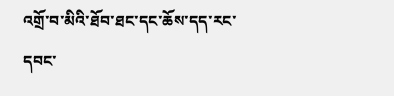འགྲོ་བ་མིའི་ཐོབ་ཐང་དང་ཆོས་དད་རང་དབང་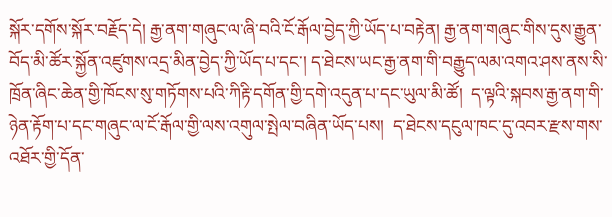སྐོར་དགོས་སྐོར་བརྗོད་དེ། རྒྱ་ནག་གཞུང་ལ་ཞི་བའི་ངོ་རྒོལ་བྱེད་ཀྱི་ཡོད་པ་བརྟེན། རྒྱ་ནག་གཞུང་གིས་དུས་རྒྱུན་བོད་མི་ཚོར་སྐྱོན་འཛུགས་འདྲ་མིན་བྱེད་ཀྱི་ཡོད་པ་དང་། ད་ཐེངས་ཡང་རྒྱ་ནག་གི་བརྒྱུད་ལམ་འགའ་ཤས་ནས་སི་ཁྲོན་ཞིང་ཆེན་གྱི་ཁོངས་སུ་གཏོགས་པའི་ཀིརྟི་དགོན་གྱི་དགེ་འདུན་པ་དང་ཡུལ་མི་ཚོ།  ད་ལྟའི་སྐབས་རྒྱ་ནག་གི་ཉེན་རྟོག་པ་དང་གཞུང་ལ་ངོ་རྒོལ་གྱི་ལས་འགུལ་སྤེལ་བཞིན་ཡོད་པས།  ད་ཐེངས་དངུལ་ཁང་དུ་འབར་རྫས་གས་འཐོར་གྱི་དོན་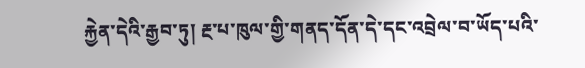རྐྱེན་དེའི་རྒྱབ་ཏུ། རྔ་པ་ཁུལ་གྱི་གནད་དོན་དེ་དང་འབྲེལ་བ་ཡོད་པའི་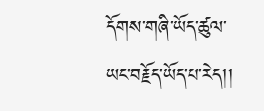དོགས་གཞི་ཡོད་ཚུལ་ཡང་བརྗོད་ཡོད་པ་རེད།།